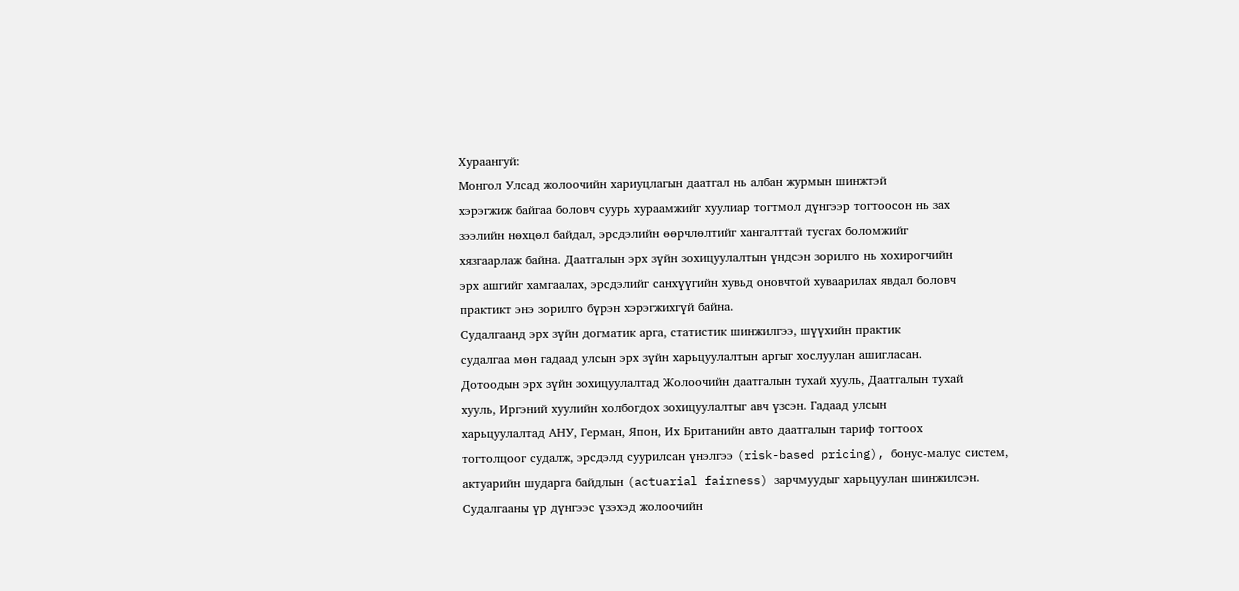Хураангуй:
Монгол Улсад жолоочийн хариуцлагын даатгал нь албан журмын шинжтэй
хэрэгжиж байгаа боловч суурь хураамжийг хуулиар тогтмол дүнгээр тогтоосон нь зах
зээлийн нөхцөл байдал, эрсдэлийн өөрчлөлтийг хангалттай тусгах боломжийг
хязгаарлаж байна. Даатгалын эрх зүйн зохицуулалтын үндсэн зорилго нь хохирогчийн
эрх ашгийг хамгаалах, эрсдэлийг санхүүгийн хувьд оновчтой хуваарилах явдал боловч
практикт энэ зорилго бүрэн хэрэгжихгүй байна.
Судалгаанд эрх зүйн догматик арга, статистик шинжилгээ, шүүхийн практик
судалгаа мөн гадаад улсын эрх зүйн харьцуулалтын аргыг хослуулан ашигласан.
Дотоодын эрх зүйн зохицуулалтад Жолоочийн даатгалын тухай хууль, Даатгалын тухай
хууль, Иргэний хуулийн холбогдох зохицуулалтыг авч үзсэн. Гадаад улсын
харьцуулалтад АНУ, Герман, Япон, Их Британийн авто даатгалын тариф тогтоох
тогтолцоог судалж, эрсдэлд суурилсан үнэлгээ (risk-based pricing), бонус-малус систем,
актуарийн шударга байдлын (actuarial fairness) зарчмуудыг харьцуулан шинжилсэн.
Судалгааны үр дүнгээс үзэхэд жолоочийн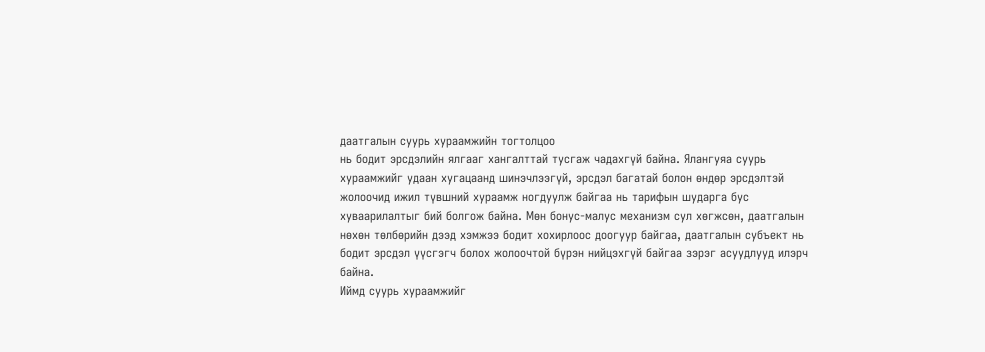даатгалын суурь хураамжийн тогтолцоо
нь бодит эрсдэлийн ялгааг хангалттай тусгаж чадахгүй байна. Ялангуяа суурь
хураамжийг удаан хугацаанд шинэчлээгүй, эрсдэл багатай болон өндөр эрсдэлтэй
жолоочид ижил түвшний хураамж ногдуулж байгаа нь тарифын шударга бус
хуваарилалтыг бий болгож байна. Мөн бонус-малус механизм сул хөгжсөн, даатгалын
нөхөн төлбөрийн дээд хэмжээ бодит хохирлоос доогуур байгаа, даатгалын субъект нь
бодит эрсдэл үүсгэгч болох жолоочтой бүрэн нийцэхгүй байгаа зэрэг асуудлууд илэрч
байна.
Иймд суурь хураамжийг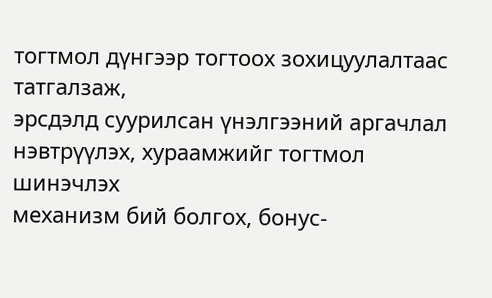тогтмол дүнгээр тогтоох зохицуулалтаас татгалзаж,
эрсдэлд суурилсан үнэлгээний аргачлал нэвтрүүлэх, хураамжийг тогтмол шинэчлэх
механизм бий болгох, бонус-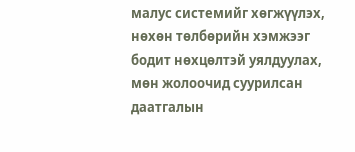малус системийг хөгжүүлэх, нөхөн төлбөрийн хэмжээг
бодит нөхцөлтэй уялдуулах, мөн жолоочид суурилсан даатгалын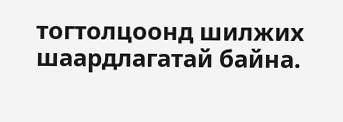тогтолцоонд шилжих
шаардлагатай байна.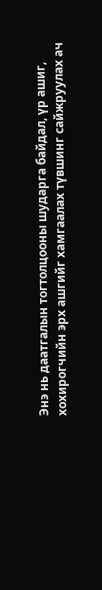Энэ нь даатгалын тогтолцооны шударга байдал, үр ашиг,
хохирогчийн эрх ашгийг хамгаалах түвшинг сайжруулах ач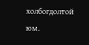холбогдолтой юм.